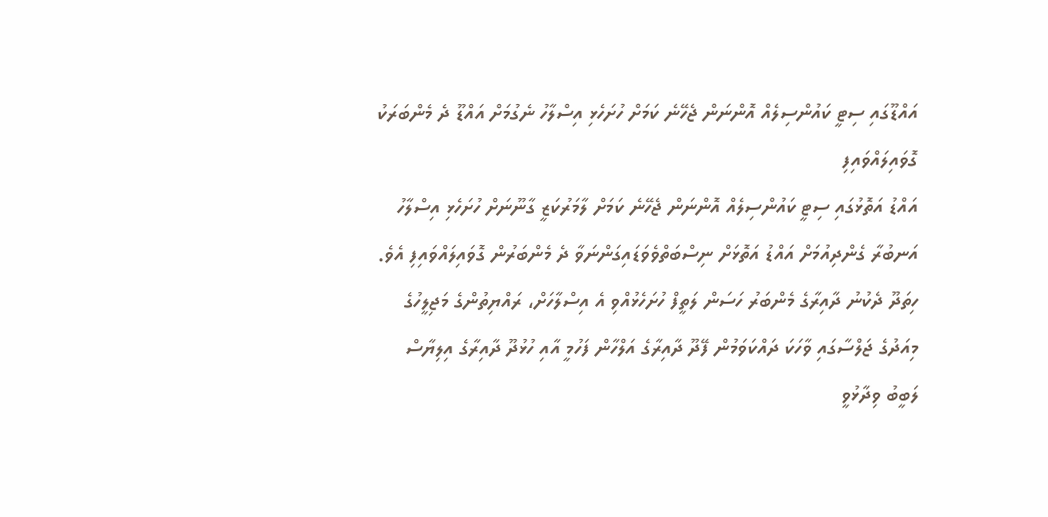އައްޑޫގައި ސިޓީ ކައުންސިލެއް އޮންނަން ޖެހޭނެ ކަމަށް ހުށަހެޅި އިސްލާހު ނެގުމަށް އައްޑޫ ދެ މެންބަރަކު ގޮވައިލައްވައިފި
އައްޑު އަތޮޅުގައި ސިޓީ ކައުންސިލެއް އޮންނަން ޖެހޭނެ ކަމަށް ލާމަރުކަޒީ ގާނޫނަށް ހުށަހެޅި އިސްލާހު އަނބުރާ ގެންދިއުމަށް އައްޑު އަތޮޅަށް ނިސްބަތްވެވަޑައިގަންނަވާ ދެ މެންބަރުން ގޮވައިލައްވައިފި އެވެ.
ހިތަދޫ ދެކުނު ދާއިރާގެ މެންބަރު ހަސަން ލަތީފް ހުށަހެޅުއްވި އެ އިސްލާހަށް، ރައްޔިތުންގެ މަޖިލީހުގެ މިއަދުގެ ޖަލްސާގައި ވާހަކަ ދައްކަވަމުން ފޭދޫ ދާއިރާގެ އަލްހާން ފަހުމީ އާއި ހުޅުދޫ ދާއިރާގެ އިލިޔާސް ލަބީބު ވިދާޅުވީ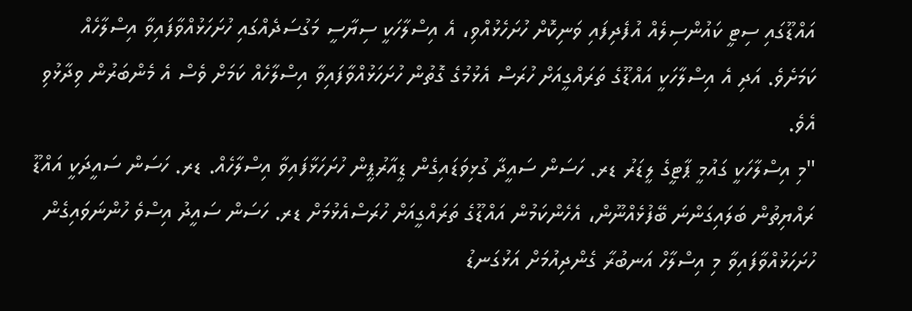އައްޑޫގައި ސިޓީ ކައުންސިލެއް އުފެދިފައި ވަނިކޮށް ހުށަހެޅުއްވި، އެ އިސްލާހަކީ ސިޔާސީ މަގުސަދެއްގައި ހުށަހަޅުއްވާފައިވާ އިސްލާހެއް ކަމަށެވެ. އަދި އެ އިސްލާހަކީ އައްޑޫގެ ތަރައްގީއަށް ހުރަސް އެޅުމުގެ ގޮތުން ހުށަހަޅުއްވާފައިވާ އިސްލާހެއް ކަމަށް ވެސް އެ މެންބަރުން ވިދާޅުވި އެވެ.
"މި އިސްލާހަކީ ގައުމީ ޕާޓީގެ ލީޑަރު ޑރ. ހަސަން ސައީދާ ގުޅިވަޑައިގެން ޑީއާރުޕީން ހުށަހަޅާފައިވާ އިސްލާހެއް. ޑރ. ހަސަން ސައީދަކީ އައްޑޫ ރައްޔިތުން ބަލައިގަންނަ ބޭފުޅެއްނޫން، އެހެންކަމުން އައްޑޫގެ ތަރައްގީއަށް ހުރަސްއެޅުމަށް ޑރ. ހަސަން ސައީދު އިސްވެ ހުންނަވައިގެން ހުށަހަޅުއްވާފައިވާ މި އިސްލާހް އަނބުރާ ގެންދިއުމަށް އަޅުގަނޑު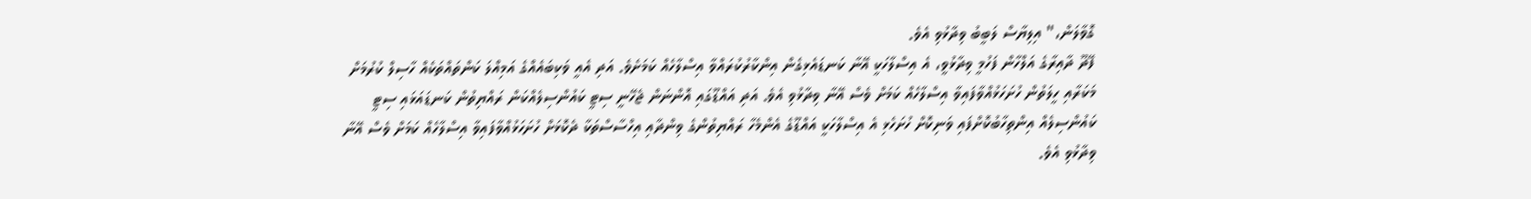ގޮވާލަން،" އިލިޔާސް ލަބީބު ވިދާޅުވި އެވެ.
ފޭދޫ ދާއިރާގެ އަލްހާން ފަހުމީ ވިދާޅުވީ، އެ އިސްލާހަކީ އޭނާ ކަނޑައެޅިގެން އިންކާރުކުރައްވާ އިސްލާހެއް ކަމަށެވެ. އަދި އެއީ ވަކިބައެއްގެ އަމިއްލަ ކަންތައްތަކެއް ހާސިލް ކުރުމަށް މަކަރާއި ހީލަތުން ހުށަހަޅުއްވާފައިވާ އިސްލާހެއް ކަމަށް ވެސް އޭނާ ވިދާޅުވި އެވެ. އަދި އައްޑޫގައި އޮންނަން ޖެހޭނީ ސިޓީ ކައުންސިލެއްކަން ރައްޔިތުން ކަނޑައަޅައި ސިޓީ ކައުންސިލެއް އިންތިހާބުކޮށްފައި ވަނިކޮށް ހުށަހެޅި އެ އިސްލާހަކީ އައްޑޫގެ އެންމެހާ ރައްޔިތުންގެ ވިންދާއި އިހްސާސްތަކާ ދެކޮޅަށް ހުށަހަޅުއްވާފައިވާ އިސްލާހެއް ކަމަށް ވެސް އޭނާ ވިދާޅުވި އެވެ.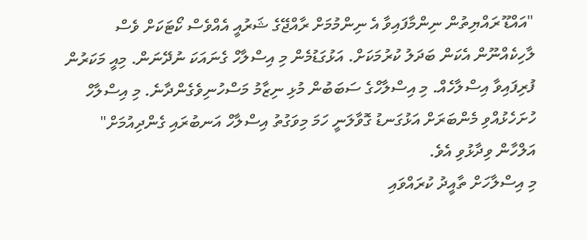"އައްޑޫ ރައްޔިތުން ނިންމާފައިވާ އެ ނިންމުމަށް ރާއްޖޭގެ ޝަރުއީ އެއްވެސް ކޯޓަކަށް ވެސް ލާހިކެއްނޫން އެކަން ބަދަލު ކުރުމަކަށް. އަޅުގަޑުމެން މި އިސްލާހް ގެނައަކަ ނުދޭނަން. މިއީ މަކަރުން ފުރިފައިވާ އިސްލާހެއް. މި އިސްލާހްގެ ސަބަބުން މުޅި ނިޒާމު މަސްހުނިވެގެންދާނެ. މި އިސްލާހް ހުށަހެޅުއްވި މެންބަރަށް އަޅުގަނޑު ގޮވާލަނީ ހަމަ މިވަގުތު އިސްލާހް އަނބުރައި ގެންދިއުމަށް" އަލްހާން ވިދާޅުވި އެވެ.
މި އިސްލާހަށް ތާއީދު ކުރައްވައި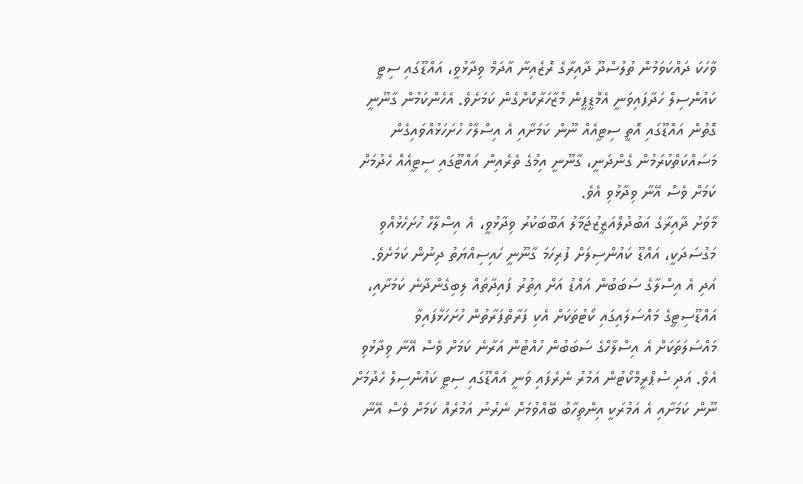ވާހަކަ ދައްކަވަމުން ތުލުސްދޫ ދާއިރާގެ ރޮޒެއިނާ އާދަމް ވިދާޅުވީ، އައްޑޫގައި ސިޓީ ކައުންސިލް ހަދާފައިވަނީ އެމްޑީޕީން މުޒާހަރާކޮށްގެން ކަމަށެވެ. އެހެންކަމުން ގާނޫނީ ގޮތުން އައްޑޫގައި އޮތީ ސިޓީއެއް ނޫން ކަމަށާއި އެ އިސްލާހް ހުށަހަޅުއްވައިގެން މަސައްކަތްކުރަމުން ގެންދަނީ، ގާނޫނީ އިމުގެ ތެރެއިން އައްޓޫގައި ސިޓީއެއް ހެދުމަށް ކަމަށް ވެސް އޭނާ ވިދާޅުވި އެވެ.
މާވަށު ދާއިރާގެ އަބުދުލްއަޒީޒުޖަމާލު އަބޫބަކުރު ވިދާޅުވީ، އެ އިސްލާހް ހުށަހެޅުއްވި މަގުސަދަކީ، އައްޑޫ ކައުންސިލަށް ފުރިހަމަ ގާނޫނީ ހައިސިއްޔަތު ދިނުން ކަމަށެވެ. އަދި އެ އިސްލާގެ ސަބަބުން އައްޑު އަށް އިތުރު ފައިދާތައް ލިބިގެންދާނެ ކަމަށާއި، އައްޑޫސިޓީގެ މައްސަލައިގައި ކޯޓުތަކަށް އެކި ފަރާތްފަރާތުން ހުށަހަޅާފައިވާ މައްސަލަތަކަށް އެ އިސްލާހްގެ ސަބަބުން ހުއްޓުން އަރާނެ ކަމަށް ވެސް އޭނާ ވިދާޅުވި އެވެ. އަދި ސުޕްރީމްކޯޓުން އަމުރު ނެރެފައި ވަނީ އައްޑޫގައި ސިޓީ ކައުންސިލް ހެދުމަށް ނޫން ކަމަށާއި އެ އަމުރަކީ އިންތިހާބު ބޭއްވުމަށް ނެރުނު އަމުރެއް ކަމަށް ވެސް އޭނާ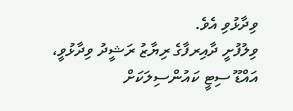ވިދާޅުވި އެވެ.
ވިލުފުށީ ދާއިރފާގެ ރިޔާޒު ރަޝީދު ވިދާޅުވީ، އައްޑޫ ސިޓީ ކައުންސިލަކަށް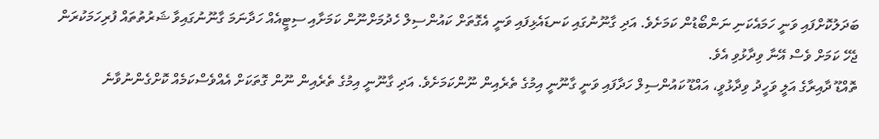ބަދަލުކޮށްފައި ވަނީ ހަމައެކަނި ނަންބޯޑުން ކަމަށެވެ. އަދި ގާނޫނުގައި ކަނޑައެޅިފައި ވަނީ އެގޮތަށް ކައުންސިލް ހެދުމަށްނޫން ކަމަށާއި ސިޓީއެއް ހަދާނަމަ ގާނޫނުގައިވާ ޝަރުތުތައް ފުރިހަމަކުރަން ޖެހޭ ކަމަށް ވެސް އޭނާ ވިދާޅުވި އެވެ.
ތޮއްޑޫ ދާއިރާގެ އަލީ ވަހީދު ވިދާޅުވީ، އައްޑޫ ކައުންސިލް ހަދާފައި ވަނީ ގާނޫނީ އިމުގެ ތެރެއިން ނޫންކަމަށެވެ. އަދި ގާނޫނީ އިމުގެ ތެރެއިން ނޫން ގޮތަކަށް އެއްވެސްކަމެއް ކޮށްގެންނުވާނެ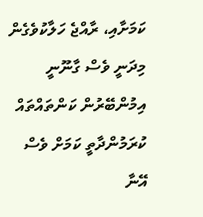ކަމަށާއި، ރާއްޖެ ހަލާކުވެގެން މިދަނީ ވެސް ގާނޫނީ އިމުންބޭރުން ކަންތައްތައް ކުރަމުންދާތީ ކަމަށް ވެސް އޭނާ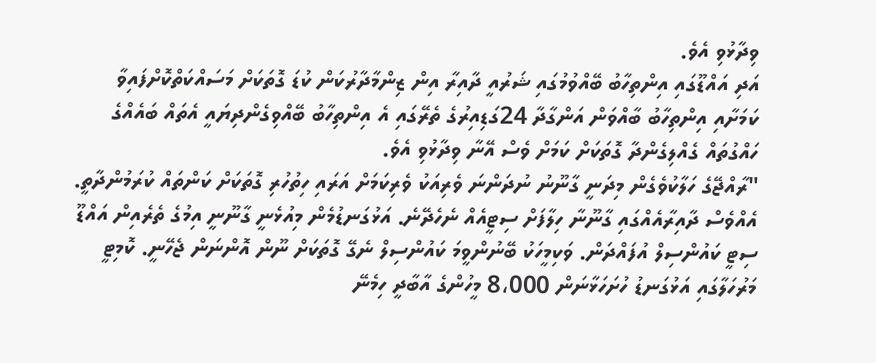ވިދާޅުވި އެވެ.
އަދި އައްޑޫގައި އިންތިހާބު ބޭއްވުމުގައި ޝަރުއީ ދާއިރާ އިން ޒިންމާދާރުކަން ކުޑަ ގޮތަކަށް މަސައްކަތްކޮށްފައިވާ ކަމަށާއި އިންތިހާބު ބާއްވަން އަންގާދާ 24ގަޑިއިރުގެ ތެރޭގައި އެ އިންތިހާބު ބޭއްވިގެންދިޔައީ އެތައް ބައެއްގެ ހައްގުތައް ގެއްލިގެންދާ ގޮތަކަށް ކަމަށް ވެސް އޭނާ ވިދާޅުވި އެވެ.
"ރާއްޖޭގެ ހަލާކުވެގެން މިދަނީ ގާނޫނު ނުދަންނަ ވެރިއަކު ވެރިކަމަށް އަރައި ހިތުހުރި ގޮތަކަށް ކަންތައް ކުރަމުންދާތީ. އެއްވެސް ދާއިރާއެއްގައި ގާނޫނާ ހިލާފަށް ސިޓީއެއް ނެހެދޭނެ. އަޅުގަނޑުމެން މިއުޅެނީ ގާނޫނީ އިމުގެ ތެރެއިން އައްޑޫ ސިޓީ ކައުންސިލް އުފައްދަން. ވަކިމީހަކު ބޭނުންވީމަ ކައުންސިލް ނެގޭ ގޮތަކަށް ނޫން އޮންނަން ޖެހޭނީ. ކޮމިޓީ މަރުހަލާގައި އަޅުގަނޑު ހުށަހަޅާނަން 8،000 މީހުންގެ އާބާދީ ހިމެނޭ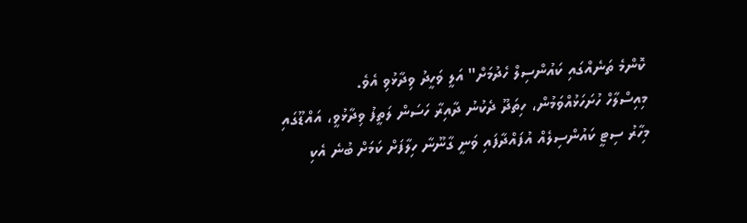ކޮންމެ ތަނެއްގައި ކައުންސިލް ހެދުމަށް" އަލީ ވަހީދު ވިދާޅުވި އެވެ.
މިއިސްލާހް ހުށަހަޅުއްވަމުން، ހިތަދޫ ދެކުނު ދާއިރާ ހަސަން ލަތީފު ވިދާޅުވީ، އައްޑޫގައި މިހާރު ސިޓީ ކައުންސިލެއް އުފައްދާފައި ވަނީ ގާނޫނާ ހިލާފަށް ކަމަށް ބުނެ އެކި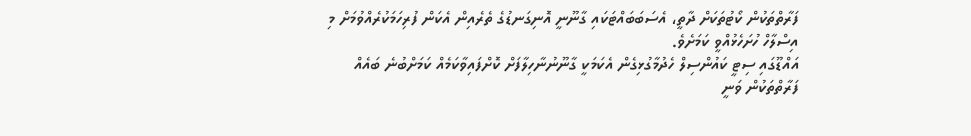ފަރާތްތަކުން ކޯޓުތަކަށް ދާތީ، އެސަބަބައްޓަކައި ގާނޫނީ އޮނިގަނޑުގެ ތެރެއިން އެކަން ފުރިހަމަކުރެއްވުމަށް މި އިސްލާހް ހުށަހެޅުއްވީ ކަމަށެވެ.
އައްޑޫގައި ސިޓީ ކައުންސިލް ހެދުމާގުޅިގެން އެކަމަކީ ގާނޫނުނާހިލާފަށް ކޮށްފައިވާކަމެއް ކަމަށްބުނެ ބައެއް ފަރާތްތަކުން ވަނީ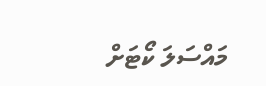މައްސަލަ ކޯޓަށް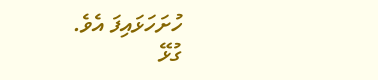ހުށަހަޅައިފަ އެވެ.
ގުޅޭ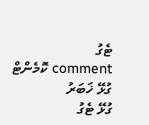ޓެގު
comment ކޮމެންޓް
ގުޅޭ ޚަބަރު
ގުޅޭ ޓެގު